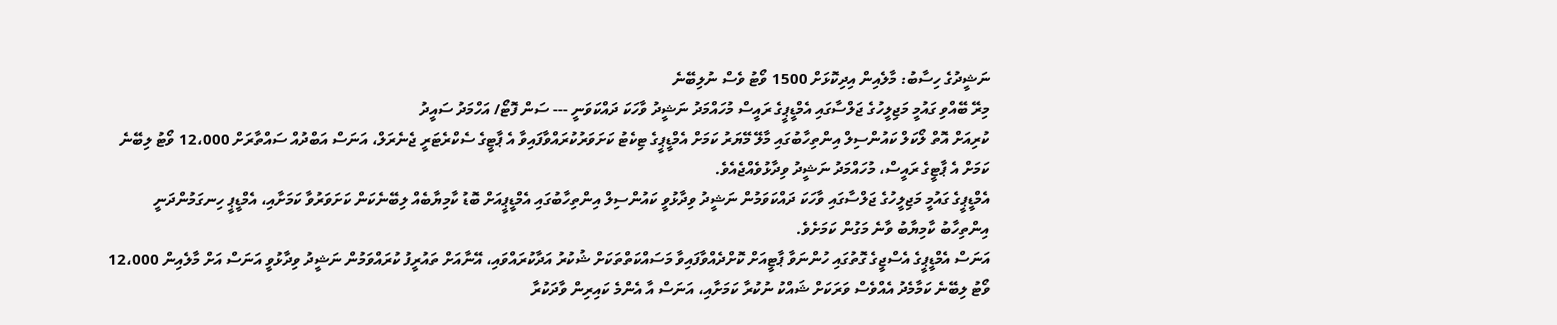ނަޝީދުގެ ހިސާބު: މާލެއިން އިދިކޮޅަށް 1500 ވޯޓު ވެސް ނުލިބޭނެ
މިރޭ ބޭއްވި ގައުމީ މަޖިލީހުގެ ޖަލްސާގައި އެމްޑީޕީގެ ރައީސް މުހައްމަދު ނަޝީދު ވާހަކަ ދައްކަވަނީ --- ސަން ފޮޓޯ/ އަހްމަދު ސައީދު
ކުރިއަށް އޮތް ލޯކަލް ކައުންސިލް އިންތިހާބުގައި މާލޭ މޭޔަރު ކަމަށް އެމްޑީޕީގެ ޓިކެޓު ކަށަވަރުކުރައްވާފައިވާ އެ ޕާޓީގެ ސެކްރެޓަރީ ޖެނެރަލް، އަނަސް އަބްދުއް ސައްތާރަށް 12،000 ވޯޓު ލިބޭނެ ކަމަށް އެ ޕާޓީގެ ރައީސް، މުހައްމަދު ނަޝީދު ވިދާޅުވެއްޖެއެވެ.
އެމްޑީޕީގެ ގައުމީ މަޖިލީހުގެ ޖަލްސާގައި ވާހަކަ ދައްކަވަމުން ނަޝީދު ވިދާޅުވީ ކައުންސިލް އިންތިހާބުގައި އެމްޑީޕީއަށް ބޮޑު ކާމިޔާބެއް ލިބޭނެކަން ކަށަވަރުވާ ކަމަށާއި، އެމްޑީޕީ ހިނގަމުންދަނީ އިންތިހާބު ކާމިޔާބު ވާނެ މަގުން ކަމަށެވެ.
އަނަސް އެމްޑީޕީގެ އެސްޖީގެ ގޮތުގައި ހުންނަވާ ޕާޓީއަށް ކޮށްދެއްވާފައިވާ މަސައްކަތްތަކަށް ޝުކުރު އަދާކުރައްވައި، އޭނާއަށް ތައުރީފު ކުރައްވަމުން ނަޝީދު ވިދާޅުވީ އަނަސް އަށް މާލެއިން 12،000 ވޯޓު ލިބޭނެ ކަމާމެދު އެއްވެސް ވަރަކަށް ޝައްކު ނުކުރާ ކަމަށާއި، އަނަސް އާ އެންމެ ކައިރިން ވާދަކުރާ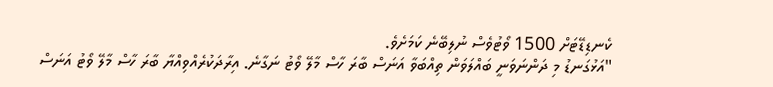ކެނޑިޑޭޓަށް 1500 ވޯޓުވެސް ނުލިބޭނެ ކަމަށެވެ.
"އަޅުގަނޑު މި ދަންނަވަނީ ބައްލަވަން ތިއްބަވާ އަނަސް ބާރަ ހާސް މާލޭ ވޯޓު ނަގާނެ. އިރާދަކުރެއްވިއްޔާ ބާރަ ހާސް މާލޭ ވޯޓު އަނަސް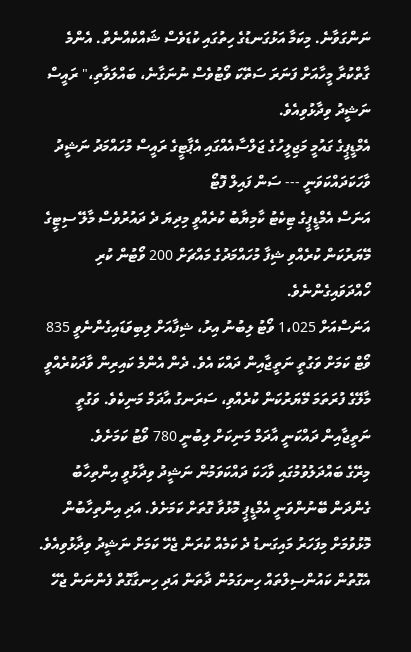ނަންގަވާނެ. މިކަމާ އަޅުގަނޑުގެ ހިތުގައި ކުޑަވެސް ޝައްކެއްނެތް. އެންމެ ގާތްކުރާ މީހާއަށް ފަނަރަ ސަތޭކަ ވޯޓުވެސް ނުނަގާނެ، ބައްލަވާތި،" ރައީސް ނަޝީދު ވިދާޅުވިއެވެ.
އެމްޑީޕީގެ ގައުމީ މަޖިލީހުގެ ޖަލްސާއެއްގައި އެޕާޓީގެ ރައީސް މުހައްމަދު ނަޝީދު ވާހަކަދައްކަވަނީ --- ސަން ފައިލް ފޮޓޯ
އަނަސް އެމްޑީޕީގެ ޓިކެޓު ކާމިޔާބު ކުރެއްވީ މިދިޔަ ދެ ދައުރުވެސް މާލޭ ސިޓީގެ މޭޔަރުކަން ކުރެއްވި ޝިފާ މުހައްމަދުގެ މައްޗަށް 200 ވޯޓުން ކުރި ހޯއްދަވައިގެންނެވެ.
އަނަސްއަށް 1،025 ވޯޓު ލިބުނު އިރު، ޝިފާއަށް ލިބިވަޑައިގެންނެވީ 835 ވޯޓް ކަމަށް ވަގުތީ ނަތީޖާއިން ދައްކަ އެވެ. ދެން އެންމެ ކައިރިން ވާދަކުރެއްވީ މާލޭގެ ފުރަތަމަ މޭޔަރުކަން ކުރެއްވި، ސަރަނގު އާދަމް މަނިކެވެ. ވަގުތީ ނަތީޖާއިން ދައްކަނީ އާދަމް މަނިކަށް ލިބުނީ 780 ވޯޓު ކަމަށެވެ.
މިރޭގެ ބައްދަލުވުމުގައި ވާހަކަ ދައްކަވަމުން ނަޝީދު ވިދާޅުވީ އިންތިހާބު ގެންދަން ބޭނުންވަނީ އެމްޑީޕީ މޮޅުވާ ގޮތަށް ކަމަށެވެ. އަދި އިންތިހާބުން މޮޅުވުމަށް މިފަހަރު މައިގަނޑު ދެ ކަމެއް ކުރަން ޖެހޭ ކަމަށް ނަޝީދު ވިދާޅުވިއެވެ. އެގޮތުން ކައުންސިލްތައް ހިނގަމުން ދާތަން އަދި ހިނގާގޮތް ފެންނަން ޖެހޭ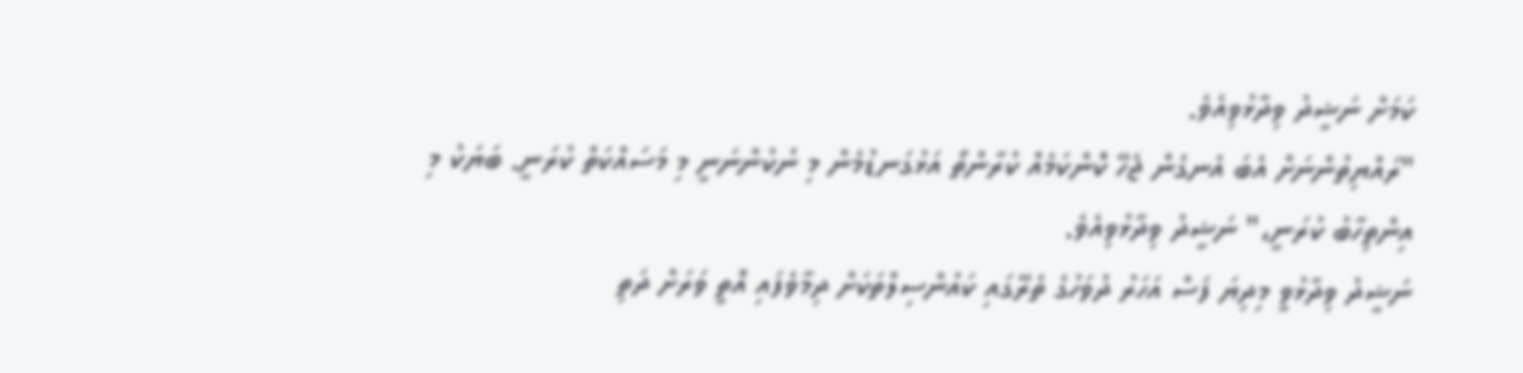ކަމަށް ނަޝީދު ވިދާޅުވިއެވެ.
"ރައްޔިތުންނަށް އެބަ އެނގެން ޖެހޭ ކޮންކަމެއް ކުރާންތޯ އަޅުގަނޑުމެން މި ނުކުންނަނީ މި މަސައްކަތް ކުރަނީ. ބަޔަކު މި އިންތިހާބު ކުރަނީ،" ނަޝީދު ވިދާޅުވިއެވެ.
ނަޝީދު ވިދާޅުވީ މިދިޔަ ފަސް އަހަރު ދުވަހުގެ ތެރޭގައި ކައުންސިލްތަކަށް ދިމާވެފައި އޮތީ ވަރަށް ދަތި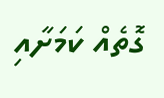ގޮތެއް ކަމަށާއި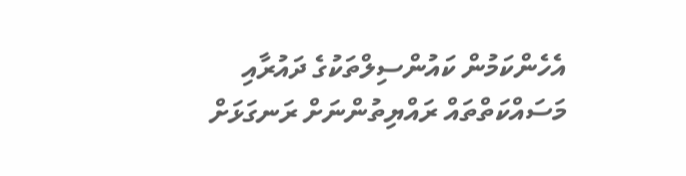އެހެންކަމުން ކައުންސިލްތަކުގެ ދައުރާއި މަސައްކަތްތައް ރައްޔިތުންނަށް ރަނގަޅަށް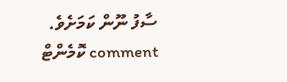ސާފު ނޫން ކަމަށެވެ.
comment ކޮމެންޓް